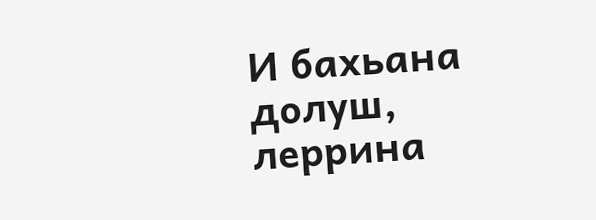И бахьана долуш, леррина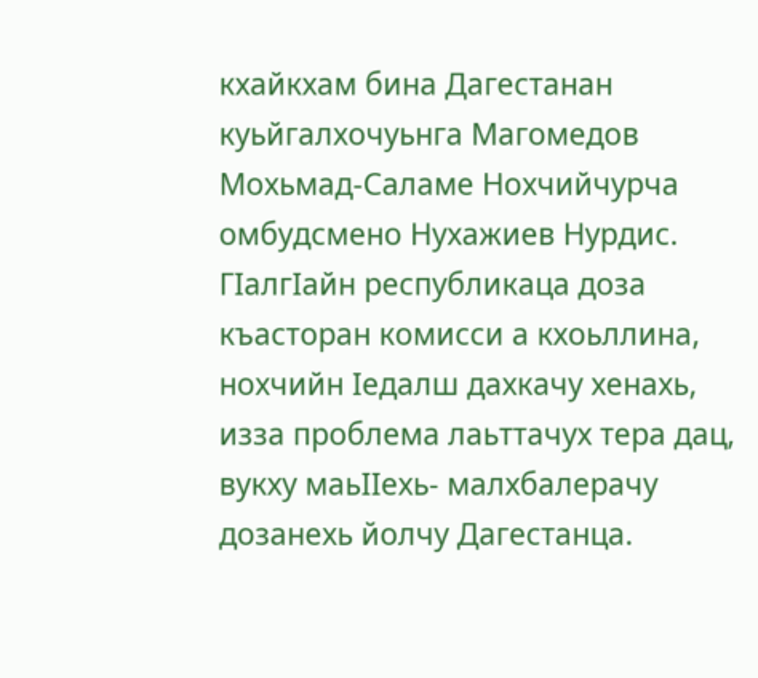кхайкхам бина Дагестанан куьйгалхочуьнга Магомедов Мохьмад-Саламе Нохчийчурча омбудсмено Нухажиев Нурдис.
ГIалгIайн республикаца доза къасторан комисси а кхоьллина, нохчийн Iедалш дахкачу хенахь, изза проблема лаьттачух тера дац, вукху маьIIехь- малхбалерачу дозанехь йолчу Дагестанца.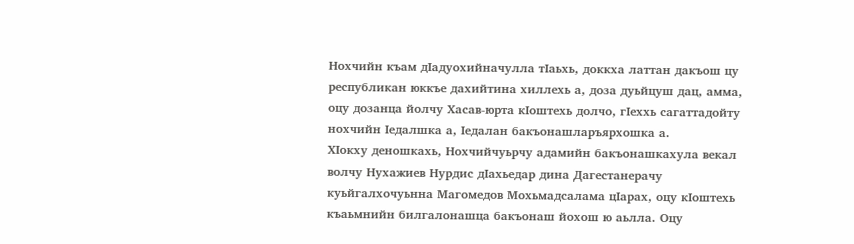Нохчийн къам дIадуохийначулла тIаьхь, доккха латтан дакъош цу республикан юккъе дахийтина хиллехь а, доза дуьйцуш дац, амма, оцу дозанца йолчу Хасав-юрта кIоштехь долчо, гIеххь сагаттадойту нохчийн Iедалшка а, Iедалан бакъонашларъярхошка а.
ХIокху деношкахь, Нохчийчуьрчу адамийн бакъонашкахула векал волчу Нухажиев Нурдис дIахьедар дина Дагестанерачу куьйгалхочуьнна Магомедов Мохьмадсалама цIарах, оцу кIоштехь къаьмнийн билгалонашца бакъонаш йохош ю аьлла. Оцу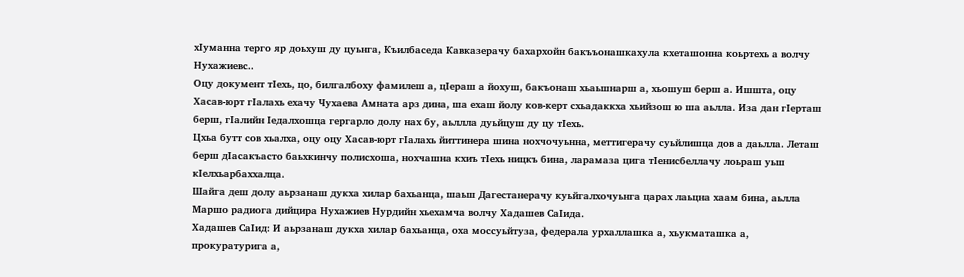хIуманна терго яр доьхуш ду цуьнга, Къилбаседа Кавказерачу бахархойн бакъъонашкахула кхеташонна коьртехь а волчу Нухажиевс..
Оцу документ тIехь, цо, билгалбоху фамилеш а, цIераш а йохуш, бакъонаш хьаьшнарш а, хьошуш берш а. Ишшта, оцу Хасав-юрт гIалахь ехачу Чухаева Амната арз дина, ша ехаш йолу ков-керт схьадаккха хьийзош ю ша аьлла. Иза дан гIерташ берш, гIалийн Iедалхошца гергарло долу нах бу, аьллла дуьйцуш ду цу тIехь.
Цхьа бутт сов хьалха, оцу оцу Хасав-юрт гIалахь йиттинера шина нохчочуьнна, меттигерачу суьйлишца дов а даьлла. Леташ берш дIасакъасто баьхкинчу полисхоша, нохчашна кхиъ тIехь ницкъ бина, ларамаза цига тIенисбеллачу лоьраш уьш кIелхьарбаххалца.
Шайга деш долу аьрзанаш дукха хилар бахьанца, шаьш Дагестанерачу куьйгалхочуьнга царах лаьцна хаам бина, аьлла Маршо радиога дийцира Нухажиев Нурдийн хьехамча волчу Хадашев СаIида.
Хадашев СаIид: И аьрзанаш дукха хилар бахьанца, оха моссуьйтуза, федерала урхаллашка а, хьукматашка а, прокуратурига а,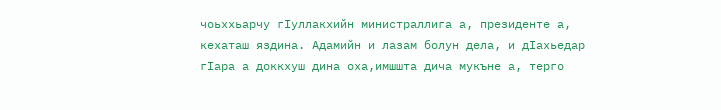чоьххьарчу гIуллакхийн министраллига а, президенте а, кехаташ яздина. Адамийн и лазам болун дела, и дIахьедар гIара а доккхуш дина оха,имшшта дича мукъне а, терго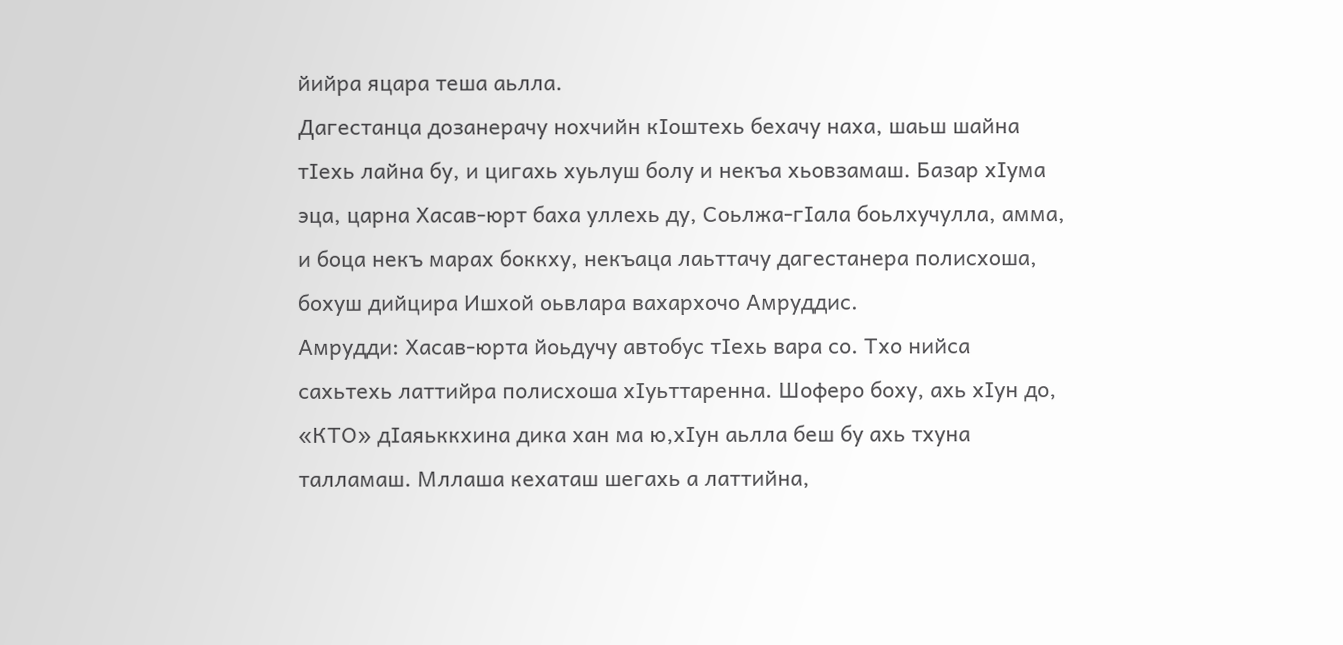йийра яцара теша аьлла.
Дагестанца дозанерачу нохчийн кIоштехь бехачу наха, шаьш шайна тIехь лайна бу, и цигахь хуьлуш болу и некъа хьовзамаш. Базар хIума эца, царна Хасав-юрт баха уллехь ду, Соьлжа-гIала боьлхучулла, амма, и боца некъ марах боккху, некъаца лаьттачу дагестанера полисхоша, бохуш дийцира Ишхой оьвлара вахархочо Амруддис.
Амрудди: Хасав-юрта йоьдучу автобус тIехь вара со. Тхо нийса сахьтехь латтийра полисхоша хIуьттаренна. Шоферо боху, ахь хIун до, «КТО» дIаяьккхина дика хан ма ю,хIун аьлла беш бу ахь тхуна талламаш. Мллаша кехаташ шегахь а латтийна,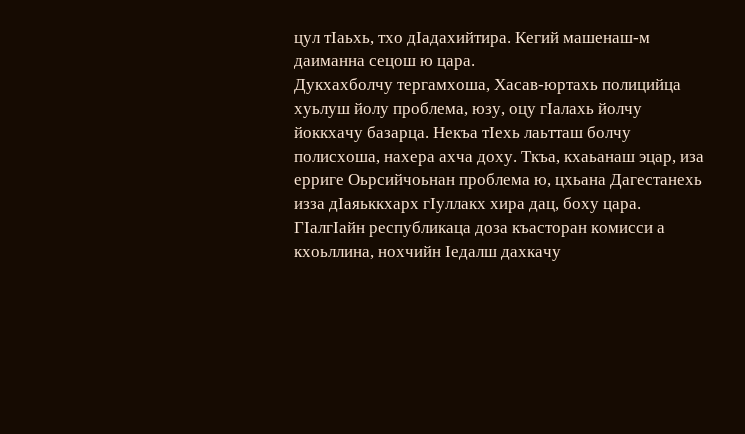цул тIаьхь, тхо дIадахийтира. Кегий машенаш-м даиманна сецош ю цара.
Дукхахболчу тергамхоша, Хасав-юртахь полицийца хуьлуш йолу проблема, юзу, оцу гIалахь йолчу йоккхачу базарца. Некъа тIехь лаьтташ болчу полисхоша, нахера ахча доху. Ткъа, кхаьанаш эцар, иза ерриге Оьрсийчоьнан проблема ю, цхьана Дагестанехь изза дIаяьккхарх гIуллакх хира дац, боху цара.
ГIалгIайн республикаца доза къасторан комисси а кхоьллина, нохчийн Iедалш дахкачу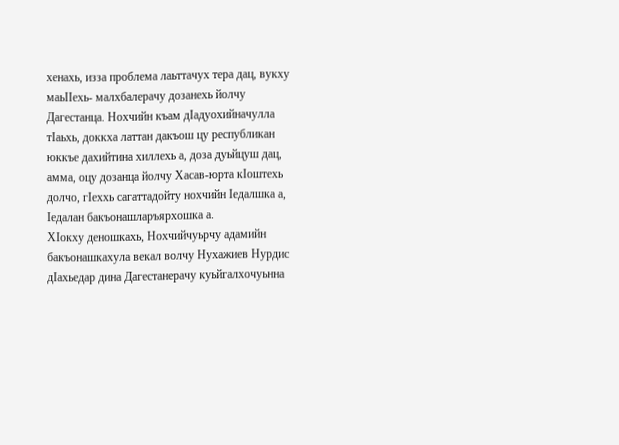хенахь, изза проблема лаьттачух тера дац, вукху маьIIехь- малхбалерачу дозанехь йолчу Дагестанца. Нохчийн къам дIадуохийначулла тIаьхь, доккха латтан дакъош цу республикан юккъе дахийтина хиллехь а, доза дуьйцуш дац, амма, оцу дозанца йолчу Хасав-юрта кIоштехь долчо, гIеххь сагаттадойту нохчийн Iедалшка а, Iедалан бакъонашларъярхошка а.
ХIокху деношкахь, Нохчийчуьрчу адамийн бакъонашкахула векал волчу Нухажиев Нурдис дIахьедар дина Дагестанерачу куьйгалхочуьнна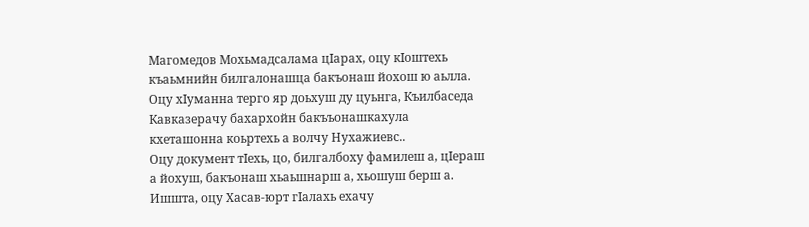Магомедов Мохьмадсалама цIарах, оцу кIоштехь къаьмнийн билгалонашца бакъонаш йохош ю аьлла. Оцу хIуманна терго яр доьхуш ду цуьнга, Къилбаседа Кавказерачу бахархойн бакъъонашкахула кхеташонна коьртехь а волчу Нухажиевс..
Оцу документ тIехь, цо, билгалбоху фамилеш а, цIераш а йохуш, бакъонаш хьаьшнарш а, хьошуш берш а. Ишшта, оцу Хасав-юрт гIалахь ехачу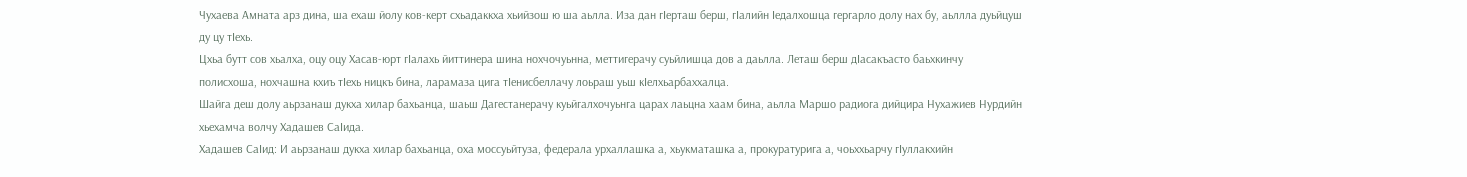Чухаева Амната арз дина, ша ехаш йолу ков-керт схьадаккха хьийзош ю ша аьлла. Иза дан гIерташ берш, гIалийн Iедалхошца гергарло долу нах бу, аьллла дуьйцуш ду цу тIехь.
Цхьа бутт сов хьалха, оцу оцу Хасав-юрт гIалахь йиттинера шина нохчочуьнна, меттигерачу суьйлишца дов а даьлла. Леташ берш дIасакъасто баьхкинчу полисхоша, нохчашна кхиъ тIехь ницкъ бина, ларамаза цига тIенисбеллачу лоьраш уьш кIелхьарбаххалца.
Шайга деш долу аьрзанаш дукха хилар бахьанца, шаьш Дагестанерачу куьйгалхочуьнга царах лаьцна хаам бина, аьлла Маршо радиога дийцира Нухажиев Нурдийн хьехамча волчу Хадашев СаIида.
Хадашев СаIид: И аьрзанаш дукха хилар бахьанца, оха моссуьйтуза, федерала урхаллашка а, хьукматашка а, прокуратурига а, чоьххьарчу гIуллакхийн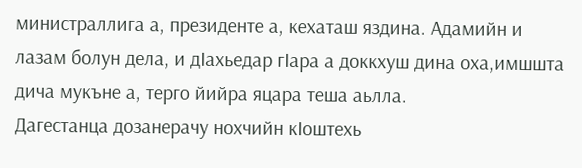министраллига а, президенте а, кехаташ яздина. Адамийн и лазам болун дела, и дIахьедар гIара а доккхуш дина оха,имшшта дича мукъне а, терго йийра яцара теша аьлла.
Дагестанца дозанерачу нохчийн кIоштехь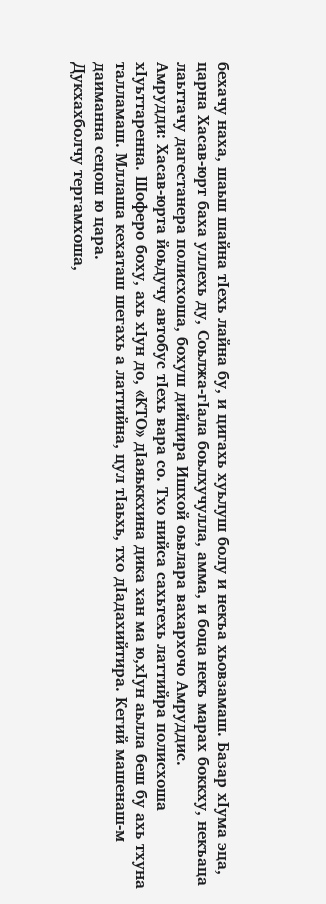бехачу наха, шаьш шайна тIехь лайна бу, и цигахь хуьлуш болу и некъа хьовзамаш. Базар хIума эца, царна Хасав-юрт баха уллехь ду, Соьлжа-гIала боьлхучулла, амма, и боца некъ марах боккху, некъаца лаьттачу дагестанера полисхоша, бохуш дийцира Ишхой оьвлара вахархочо Амруддис.
Амрудди: Хасав-юрта йоьдучу автобус тIехь вара со. Тхо нийса сахьтехь латтийра полисхоша хIуьттаренна. Шоферо боху, ахь хIун до, «КТО» дIаяьккхина дика хан ма ю,хIун аьлла беш бу ахь тхуна талламаш. Мллаша кехаташ шегахь а латтийна, цул тIаьхь, тхо дIадахийтира. Кегий машенаш-м даиманна сецош ю цара.
Дукхахболчу тергамхоша,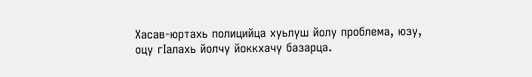Хасав-юртахь полицийца хуьлуш йолу проблема, юзу, оцу гIалахь йолчу йоккхачу базарца.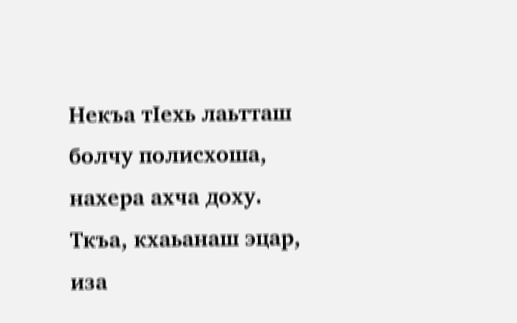Некъа тIехь лаьтташ болчу полисхоша, нахера ахча доху. Ткъа, кхаьанаш эцар, иза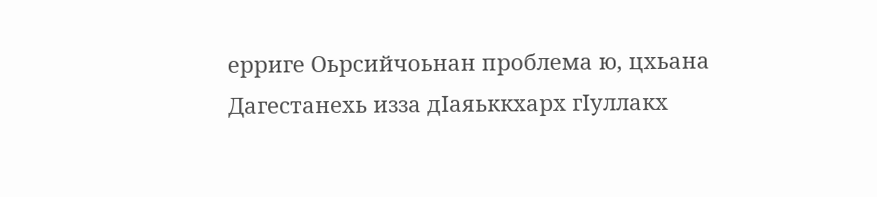ерриге Оьрсийчоьнан проблема ю, цхьана Дагестанехь изза дIаяьккхарх гIуллакх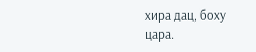хира дац, боху цара.